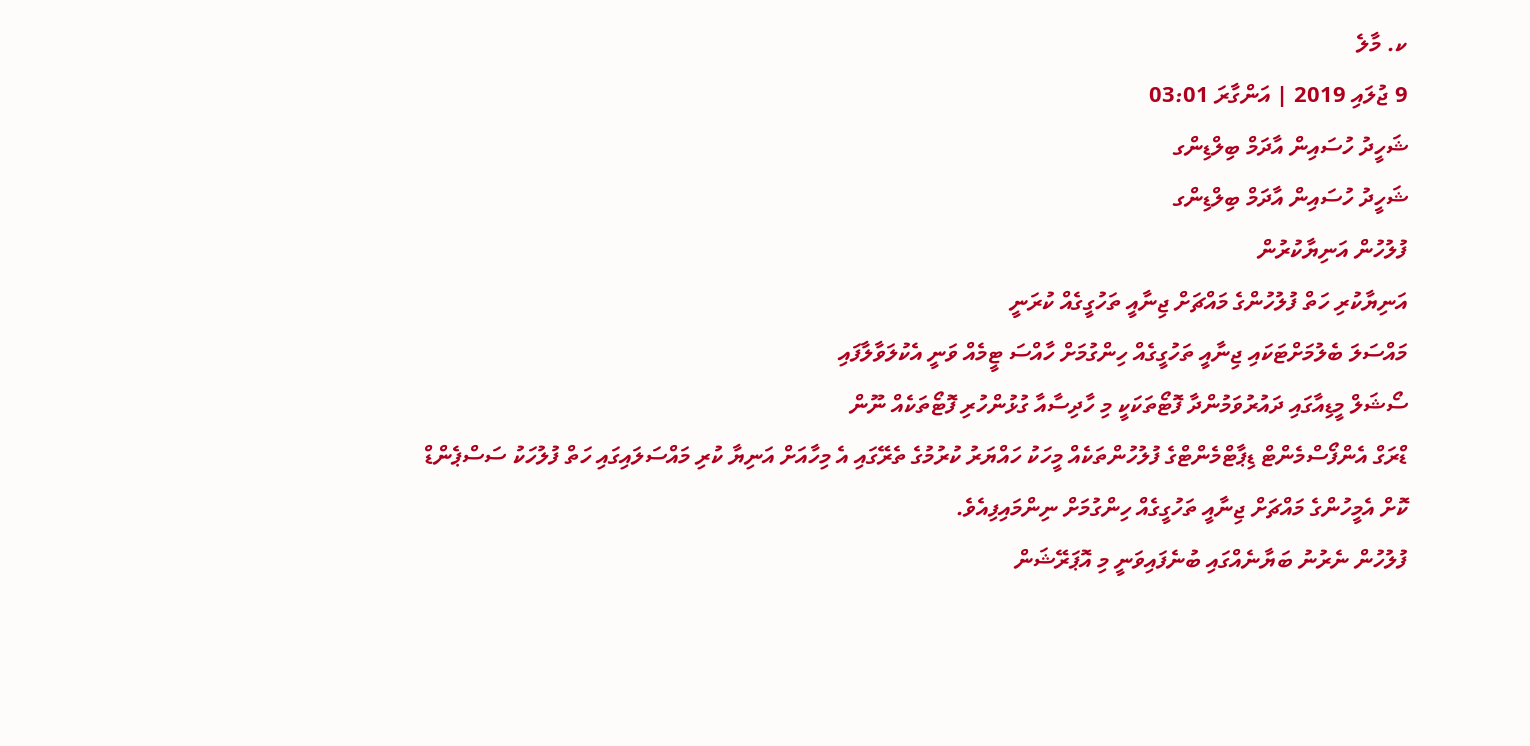ކ. މާލެ
9 ޖުލައި 2019 | އަންގާރަ 03:01
ޝަހީދު ހުސައިން އާދަމް ބިލްޑިންގ
ޝަހީދު ހުސައިން އާދަމް ބިލްޑިންގ
ފުލުހުން އަނިޔާކުރުން
އަނިޔާކުރި ހަތް ފުލުހުންގެ މައްޗަށް ޖިނާއީ ތަހުގީގެއް ކުރަނީ
މައްސަލަ ބެލުމަށްޓަކައި ޖިނާއީ ތަހުގީގެއް ހިންގުމަށް ހާއްސަ ޓީމެއް ވަނީ އެކުލަވާލާފައި
ސޯޝަލް މީޑިއާގައި ދައުރުވަމުންދާ ފޮޓޯތަކަކީ މި ހާދިސާއާ ގުޅުންހުރި ފޮޓޯތަކެއް ނޫން
ޑްރަގް އެންފޯސްމެންޓް ޑިޕާޓްމެންޓްގެ ފުލުހުންތަކެއް މީހަކު ހައްޔަރު ކުރުމުގެ ތެރޭގައި އެ މިހާއަށް އަނިޔާ ކުރި މައްސަލައިގައި ހަތް ފުލުހަކު ސަސްޕެންޑް ކޮށް އެމީހުންގެ މައްޗަށް ޖިނާއީ ތަހުގީގެއް ހިންގުމަށް ނިންމައިފިއެވެ.
ފުލުހުން ނެރުނު ބަޔާނެއްގައި ބުނެފައިވަނީ މި އޮޕަރޭޝަން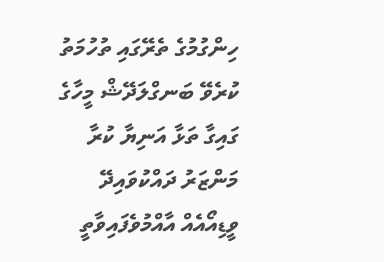ހިންގުމުގެ ތެރޭގައި ތުހުމަތު ކުރެވޭ ބަނގްލަދޭޝް މީހާގެ ގައިގާ ތަޅާ އަނިޔާ ކުރާ މަންޒަރު ދައްކުވައިދޭ ވީޑިއޯއެއް އާއްމުވެފައިވާތީ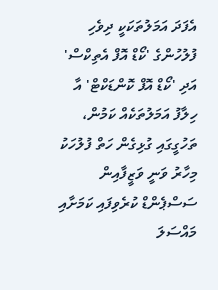އެފަދަ އަމަލުތަކަކީ ދިވެހި ފުލުހުންގެ 'ކޯޑް އޮފް އެތިކްސް' އަދި 'ކޯޑް އޮފް ކޮންޑަކްޓް' އާ ހިލާފު އަމަލުތަކެއް ކަމުން، ތަހުގީގައި ގުޅިގެން ހަތް ފުލުހަކު މިހާރު ވަނީ ވަޒީފާއިން ސަސްޕެންޑް ކުރެވިފައި ކަމަށާއި މައްސަލަ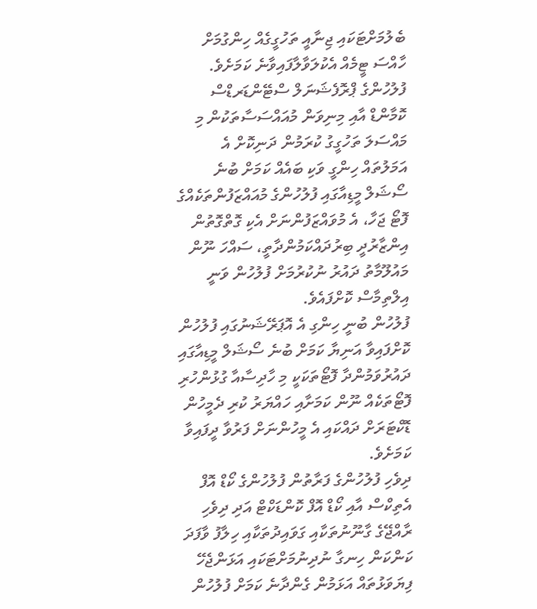ބެލުމަށްޓަކައި ޖިނާއީ ތަހުގީގެއް ހިންގުމަށް ހާއްސަ ޓީމެއް އެކުލަވާލާފައިވާނެ ކަމަށެވެ.
ފުލުހުންގެ ޕްރޮފެޝަނަލް ސްޓޭންޑަރޑްސް ކޮމާންޑް އާއި މިނިވަން މުއައްސަސާތަކުން މި މައްސަލަ ތަހުގީގު ކުރަމުން ދަނިކޮށް އެ އަމަލުތައް ހިންގީ ވަކި ބައެއް ކަމަށް ބުނެ ސޯޝަލް މީޑިއާގައި ފުލުހުންގެ މުއައްޒަފުންތަކެއްގެ ފޮޓޯ ޖަހާ، އެ މުވައްޒަފުންނަށް އެކި ގޮތްގޮތުން އިންޒާރުދީ ބިރުދައްކަމުންދާތީ، ސައްހަ ނޫން މައުލޫމާތު ދައުރު ނުކުރުމަށް ފުލުހުން ވަނީ އިލްތިމާސް ކޮށްފައެވެ.
ފުލުހުން ބުނީ ހިންގި އެ އޮޕަރޭޝަނުގައި ފުލުހުން ކޮށްފައިވާ އަނިޔާ ކަމަށް ބުނެ ސޯޝަލް މީޑިއާގައި ދައުރުވަމުންދާ ފޮޓޯތަކަކީ މި ހާދިސާއާ ގުޅުންހުރި ފޮޓޯތަކެއް ނޫން ކަމަށާއި ހައްޔަރު ކުރި ދެމީހުން ޑޮކްޓަރަށް ދައްކައި އެ މީހުންނަށް ފަރުވާ ދީފައިވާ ކަމަށެވެ.
ދިވެހި ފުލުހުންގެ ފަރާތުން ފުލުހުންގެ ކޯޑް އޮފް އެތިކްސް އާއި ކޯޑް އޮފް ކޮންޑަކްޓް އަދި ދިވެހި ރާއްޖޭގެ ގާނޫނުތަކާއި ގަވައިދުތަކާއި ހިލާފު ވާފަދަ ކަންކަން ހިނގާ ނުދިނުމަށްޓަކައި އަޅަންޖެހޭ ފިޔަވަޅުތައް އަޅަމުން ގެންދާނެ ކަމަށް ފުލުހުން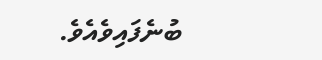ބުނެފައިވެއެވެ.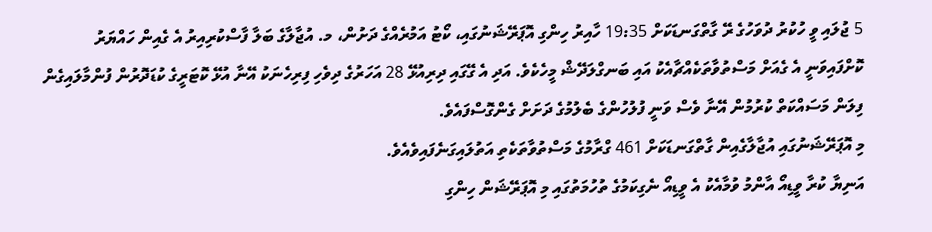5 ޖުލައި ވީ ހުކުރު ދުވަހުގެ ރޭ ގާތްގަނޑަކަށް 19:35 ހާއިރު ހިންގި އޮޕަރޭޝަނުގައި، ކޯޓު އަމުރެއްގެ ދަށުން، މ. އުޖާލާގެ ބަލާ ފާސްކުރިއިރު އެ ގެއިން ހައްޔަރު ކޮށްފައިވަނީ އެ ގެއަށް މަސްތުވާތަކެއްޗާއެކު އައި ބަނގްލަދޭޝް މީހެކެވެ. އަދި އެ ގޭގައި ދިރިއުޅޭ 28 އަހަރުގެ ދިވެހި ފިރިހެނަކު އޭނާ އުޅޭ ކޮޓަރީގެ ކުޑަދޮރުން ފުންމާލައިގެން ފިލަން މަސައްކަތް ކުރުމުން އޭނާ ވެސް ވަނީ ފުލުހުންގެ ބެލުމުގެ ދަށަށް ގެންގޮސްފައެވެ.
މި އޮޕަރޭޝަނުގައި އުޖާލާގެއިން ގާތްގަނޑަކަށް 461 ގްރާމުގެ މަސްތުވާތަކެތި އަތުލައިގަނެފައިވެއެވެ.
އަނިޔާ ކުރާ ވީޑިއޯ އާންމު ވުމާއެކު އެ ވީޑިއޯ ނެގިކަމުގެ ތުހުމަތުގައި މި އޮޕަރޭޝަން ހިންގި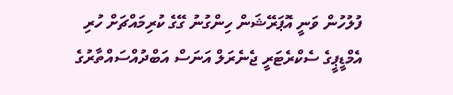ފުލުހުން ވަނީ އޮޕަރޭޝަން ހިންގުނު ގޭގެ ކުރިމައްޗަށް ހުރި އެމްޑީޕީގެ ސެކްރެޓަރީ ޖެނެރަލް އަނަސް އަބްދުއްސައްތާރުގެ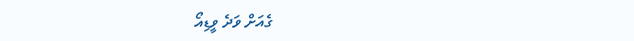ގެއަށް ވަދެ ވީޑިއޯ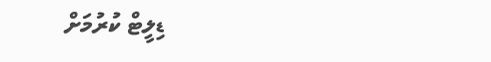ޑިލީޓް ކުރުމަށް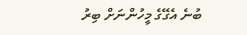ބުނެ އެގޭގެ މީހުންނަށް ބިރު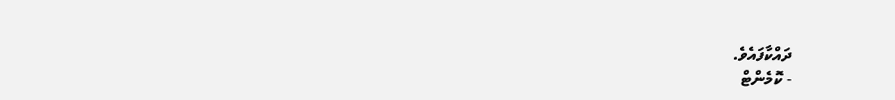ދައްކާފައެވެ.
- ކޮމެންޓް